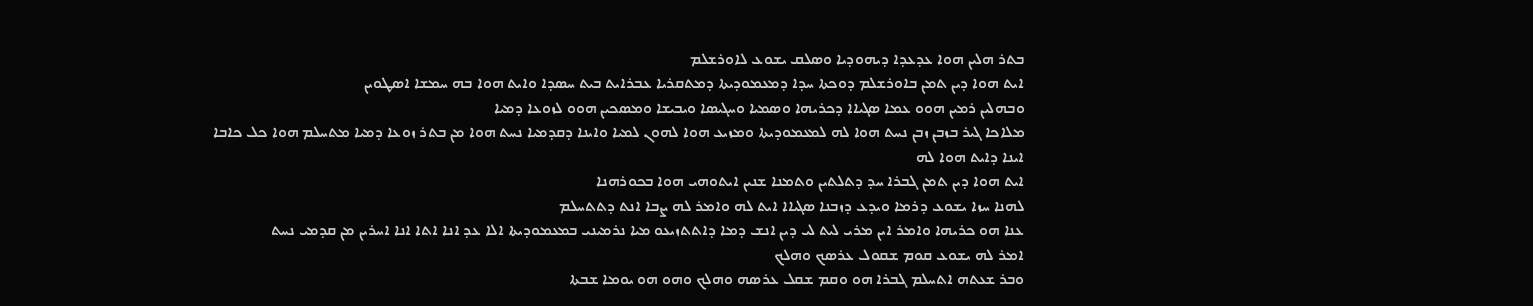ܒܬܪ ܗܠܝܢ ܗܘܐ ܥܕܥܕܐ ܕܝܗܘܕܝܐ ܘܤܠܩ ܝܫܘܥ ܠܐܘܪܫܠܡ
ܐܝܬ ܗܘܐ ܕܝܢ ܬܡܢ ܒܐܘܪܫܠܡ ܕܘܟܬܐ ܚܕܐ ܕܡܥܡܘܕܝܬܐ ܕܡܬܩܪܝܐ ܥܒܪܐܝܬ ܒܝܬ ܚܤܕܐ ܘܐܝܬ ܗܘܐ ܒܗ ܚܡܫܐ ܐܤܛܘܝܢ
ܘܒܗܠܝܢ ܪܡܝܢ ܗܘܘ ܥܡܐ ܤܓܝܐܐ ܕܟܪܝܗܐ ܘܤܡܝܐ ܘܚܓܝܤܐ ܘܝܒܝܫܐ ܘܡܤܟܝܢ ܗܘܘ ܠܙܘܥܐ ܕܡܝܐ
ܡܠܐܟܐ ܓܝܪ ܒܙܒܢ ܙܒܢ ܢܚܬ ܗܘܐ ܠܗ ܠܡܥܡܘܕܝܬܐ ܘܡܙܝܥ ܗܘܐ ܠܗܘܢ ܠܡܝܐ ܘܐܝܢܐ ܕܩܕܡܝܐ ܢܚܬ ܗܘܐ ܡܢ ܒܬܪ ܙܘܥܐ ܕܡܝܐ ܡܬܚܠܡ ܗܘܐ ܟܠ ܟܐܒܐ ܐܝܢܐ ܕܐܝܬ ܗܘܐ ܠܗ
ܐܝܬ ܗܘܐ ܕܝܢ ܬܡܢ ܓܒܪܐ ܚܕ ܕܬܠܬܝܢ ܘܬܡܢܐ ܫܢܝܢ ܐܝܬܘܗܝ ܗܘܐ ܒܟܘܪܗܢܐ
ܠܗܢܐ ܚܙܐ ܝܫܘܥ ܕܪܡܐ ܘܝܕܥ ܕܙܒܢܐ ܤܓܝܐܐ ܐܝܬ ܠܗ ܘܐܡܪ ܠܗ ܨܒܐ ܐܢܬ ܕܬܬܚܠܡ
ܥܢܐ ܗܘ ܟܪܝܗܐ ܘܐܡܪ ܐܝܢ ܡܪܝ ܠܝܬ ܠܝ ܕܝܢ ܐܢܫ ܕܡܐ ܕܐܬܬܙܝܥܘ ܡܝܐ ܢܪܡܝܢܝ ܒܡܥܡܘܕܝܬܐ ܐܠܐ ܥܕ ܐܢܐ ܐܬܐ ܐܢܐ ܐܚܪܝܢ ܡܢ ܩܕܡܝ ܢܚܬ
ܐܡܪ ܠܗ ܝܫܘܥ ܩܘܡ ܫܩܘܠ ܥܪܤܟ ܘܗܠܟ
ܘܒܪ ܫܥܬܗ ܐܬܚܠܡ ܓܒܪܐ ܗܘ ܘܩܡ ܫܩܠ ܥܪܤܗ ܘܗܠܟ ܘܗܘ ܗܘ ܝܘܡܐ ܫܒܬܐ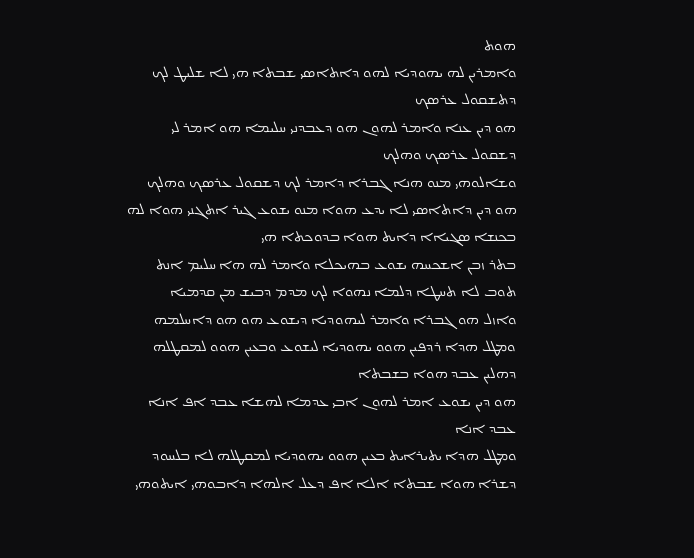ܗܘܬ
ܘܐܡܪܝܢ ܠܗ ܝܗܘܕܝܐ ܠܗܘ ܕܐܬܐܤܝ ܫܒܬܐ ܗܝ ܠܐ ܫܠܝܛ ܠܟ ܕܬܫܩܘܠ ܥܪܤܟ
ܗܘ ܕܝܢ ܥܢܐ ܘܐܡܪ ܠܗܘܢ ܗܘ ܕܥܒܕܢܝ ܚܠܝܡܐ ܗܘ ܐܡܪ ܠܝ ܕܫܩܘܠ ܥܪܤܟ ܘܗܠܟ
ܘܫܐܠܘܗܝ ܡܢܘ ܗܢܐ ܓܒܪܐ ܕܐܡܪ ܠܟ ܕܫܩܘܠ ܥܪܤܟ ܘܗܠܟ
ܗܘ ܕܝܢ ܕܐܬܐܤܝ ܠܐ ܝܕܥ ܗܘܐ ܡܢܘ ܝܫܘܥ ܓܝܪ ܐܬܓܢܝ ܗܘܐ ܠܗ ܒܟܢܫܐ ܤܓܝܐܐ ܕܐܝܬ ܗܘܐ ܒܕܘܟܬܐ ܗܝ
ܒܬܪ ܙܒܢ ܐܫܟܚܗ ܝܫܘܥ ܒܗܝܟܠܐ ܘܐܡܪ ܠܗ ܗܐ ܚܠܝܡ ܐܢܬ ܬܘܒ ܠܐ ܬܚܛܐ ܕܠܡܐ ܢܗܘܐ ܠܟ ܡܕܡ ܕܒܝܫ ܡܢ ܩܕܡܝܐ
ܘܐܙܠ ܗܘ ܓܒܪܐ ܘܐܡܪ ܠܝܗܘܕܝܐ ܕܝܫܘܥ ܗܘ ܗܘ ܕܐܚܠܡܗ
ܘܡܛܠ ܗܕܐ ܪܕܦܝܢ ܗܘܘ ܝܗܘܕܝܐ ܠܝܫܘܥ ܘܒܥܝܢ ܗܘܘ ܠܡܩܛܠܗ ܕܗܠܝܢ ܥܒܕ ܗܘܐ ܒܫܒܬܐ
ܗܘ ܕܝܢ ܝܫܘܥ ܐܡܪ ܠܗܘܢ ܐܒܝ ܥܕܡܐ ܠܗܫܐ ܥܒܕ ܐܦ ܐܢܐ ܥܒܕ ܐܢܐ
ܘܡܛܠ ܗܕܐ ܝܬܝܪܐܝܬ ܒܥܝܢ ܗܘܘ ܝܗܘܕܝܐ ܠܡܩܛܠܗ ܠܐ ܒܠܚܘܕ ܕܫܪܐ ܗܘܐ ܫܒܬܐ ܐܠܐ ܐܦ ܕܥܠ ܐܠܗܐ ܕܐܒܘܗܝ ܐܝܬܘܗܝ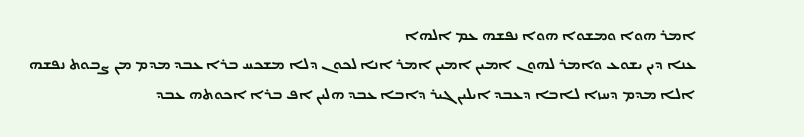ܐܡܪ ܗܘܐ ܘܡܫܘܐ ܗܘܐ ܢܦܫܗ ܥܡ ܐܠܗܐ
ܥܢܐ ܕܝܢ ܝܫܘܥ ܘܐܡܪ ܠܗܘܢ ܐܡܝܢ ܐܡܝܢ ܐܡܪ ܐܢܐ ܠܟܘܢ ܕܠܐ ܡܫܟܚ ܒܪܐ ܥܒܕ ܡܕܡ ܡܢ ܨܒܘܬ ܢܦܫܗ ܐܠܐ ܡܕܡ ܕܚܙܐ ܠܐܒܐ ܕܥܒܕ ܐܝܠܝܢ ܓܝܪ ܕܐܒܐ ܥܒܕ ܗܠܝܢ ܐܦ ܒܪܐ ܐܟܘܬܗ ܥܒܕ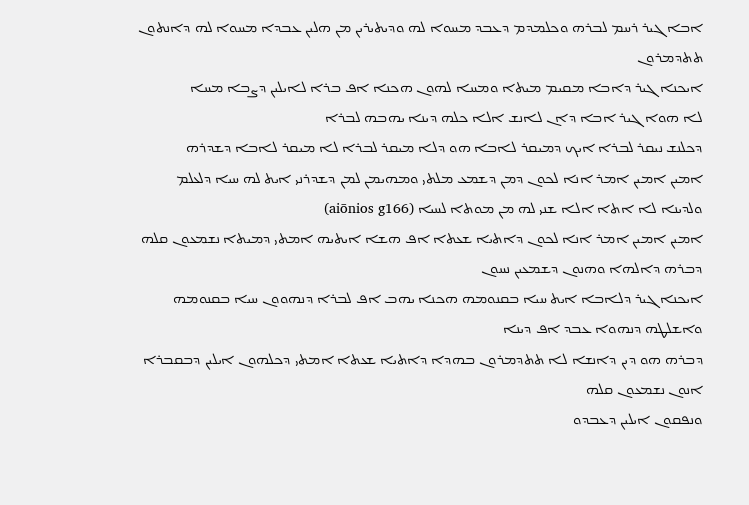ܐܒܐ ܓܝܪ ܪܚܡ ܠܒܪܗ ܘܟܠܡܕܡ ܕܥܒܕ ܡܚܘܐ ܠܗ ܘܕܝܬܝܪܝܢ ܡܢ ܗܠܝܢ ܥܒܕܐ ܡܚܘܐ ܠܗ ܕܐܢܬܘܢ ܬܬܕܡܪܘܢ
ܐܝܟܢܐ ܓܝܪ ܕܐܒܐ ܡܩܝܡ ܡܝܬܐ ܘܡܚܐ ܠܗܘܢ ܗܟܢܐ ܐܦ ܒܪܐ ܠܐܝܠܝܢ ܕܨܒܐ ܡܚܐ
ܠܐ ܗܘܐ ܓܝܪ ܐܒܐ ܕܐܢ ܠܐܢܫ ܐܠܐ ܟܠܗ ܕܝܢܐ ܝܗܒܗ ܠܒܪܐ
ܕܟܠܢܫ ܢܝܩܪ ܠܒܪܐ ܐܝܟ ܕܡܝܩܪ ܠܐܒܐ ܗܘ ܕܠܐ ܡܝܩܪ ܠܒܪܐ ܠܐ ܡܝܩܪ ܠܐܒܐ ܕܫܕܪܗ
ܐܡܝܢ ܐܡܝܢ ܐܡܪ ܐܢܐ ܠܟܘܢ ܕܡܢ ܕܫܡܥ ܡܠܬܝ ܘܡܗܝܡܢ ܠܡܢ ܕܫܕܪܢܝ ܐܝܬ ܠܗ ܚܝܐ ܕܠܥܠܡ ܘܠܕܝܢܐ ܠܐ ܐܬܐ ܐܠܐ ܫܢܝ ܠܗ ܡܢ ܡܘܬܐ ܠܚܝܐ (aiōnios g166)
ܐܡܝܢ ܐܡܝܢ ܐܡܪ ܐܢܐ ܠܟܘܢ ܕܐܬܝܐ ܫܥܬܐ ܐܦ ܗܫܐ ܐܝܬܝܗ ܐܡܬܝ ܕܡܝܬܐ ܢܫܡܥܘܢ ܩܠܗ ܕܒܪܗ ܕܐܠܗܐ ܘܗܢܘܢ ܕܫܡܥܝܢ ܢܚܘܢ
ܐܝܟܢܐ ܓܝܪ ܕܠܐܒܐ ܐܝܬ ܚܝܐ ܒܩܢܘܡܗ ܗܟܢܐ ܝܗܒ ܐܦ ܠܒܪܐ ܕܢܗܘܘܢ ܚܝܐ ܒܩܢܘܡܗ
ܘܐܫܠܛܗ ܕܢܗܘܐ ܥܒܕ ܐܦ ܕܝܢܐ
ܕܒܪܗ ܗܘ ܕܝܢ ܕܐܢܫܐ ܠܐ ܬܬܕܡܪܘܢ ܒܗܕܐ ܕܐܬܝܐ ܫܥܬܐ ܐܡܬܝ ܕܟܠܗܘܢ ܐܝܠܝܢ ܕܒܩܒܪܐ ܐܢܘܢ ܢܫܡܥܘܢ ܩܠܗ
ܘܢܦܩܘܢ ܐܝܠܝܢ ܕܥܒܕܘ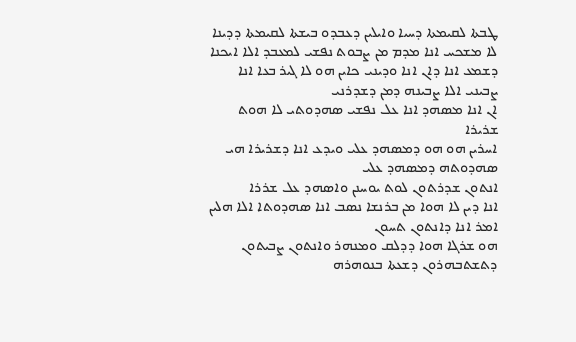ܛܒܬܐ ܠܩܝܡܬܐ ܕܚܝܐ ܘܐܝܠܝܢ ܕܥܒܕܘ ܒܝܫܬܐ ܠܩܝܡܬܐ ܕܕܝܢܐ
ܠܐ ܡܫܟܚ ܐܢܐ ܡܕܡ ܡܢ ܨܒܘܬ ܢܦܫܝ ܠܡܥܒܕ ܐܠܐ ܐܝܟܢܐ ܕܫܡܥ ܐܢܐ ܕܐܢ ܐܢܐ ܘܕܝܢܝ ܟܐܝܢ ܗܘ ܠܐ ܓܝܪ ܒܥܐ ܐܢܐ ܨܒܝܢܝ ܐܠܐ ܨܒܝܢܗ ܕܡܢ ܕܫܕܪܢܝ
ܐܢ ܐܢܐ ܡܤܗܕ ܐܢܐ ܥܠ ܢܦܫܝ ܤܗܕܘܬܝ ܠܐ ܗܘܬ ܫܪܝܪܐ
ܐܚܪܝܢ ܗܘ ܗܘ ܕܡܤܗܕ ܥܠܝ ܘܝܕܥ ܐܢܐ ܕܫܪܝܪܐ ܗܝ ܤܗܕܘܬܗ ܕܡܤܗܕ ܥܠܝ
ܐܢܬܘܢ ܫܕܪܬܘܢ ܠܘܬ ܝܘܚܢܢ ܘܐܤܗܕ ܥܠ ܫܪܪܐ
ܐܢܐ ܕܝܢ ܠܐ ܗܘܐ ܡܢ ܒܪܢܫܐ ܢܤܒ ܐܢܐ ܤܗܕܘܬܐ ܐܠܐ ܗܠܝܢ ܐܡܪ ܐܢܐ ܕܐܢܬܘܢ ܬܚܘܢ
ܗܘ ܫܪܓܐ ܗܘܐ ܕܕܠܩ ܘܡܢܗܪ ܘܐܢܬܘܢ ܨܒܝܬܘܢ ܕܬܫܬܒܗܪܘܢ ܕܫܥܬܐ ܒܢܘܗܪܗ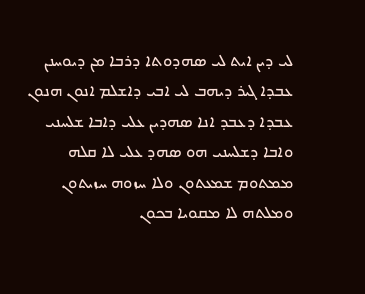ܠܝ ܕܝܢ ܐܝܬ ܠܝ ܤܗܕܘܬܐ ܕܪܒܐ ܡܢ ܕܝܘܚܢܢ ܥܒܕܐ ܓܝܪ ܕܝܗܒ ܠܝ ܐܒܝ ܕܐܫܠܡ ܐܢܘܢ ܗܢܘܢ ܥܒܕܐ ܕܥܒܕ ܐܢܐ ܤܗܕܝܢ ܥܠܝ ܕܐܒܐ ܫܠܚܢܝ
ܘܐܒܐ ܕܫܠܚܢܝ ܗܘ ܤܗܕ ܥܠܝ ܠܐ ܩܠܗ ܡܡܬܘܡ ܫܡܥܬܘܢ ܘܠܐ ܚܙܘܗ ܚܙܝܬܘܢ
ܘܡܠܬܗ ܠܐ ܡܩܘܝܐ ܒܟܘܢ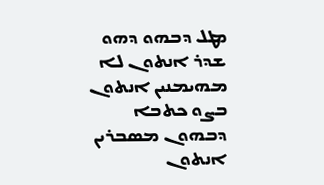ܡܛܠ ܕܒܗܘ ܕܗܘ ܫܕܪ ܐܢܬܘܢ ܠܐ ܡܗܝܡܢܝܢ ܐܢܬܘܢ
ܒܨܘ ܟܬܒܐ ܕܒܗܘܢ ܡܤܒܪܝܢ ܐܢܬܘܢ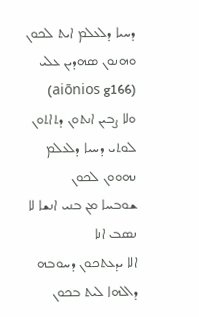ܕܚܝܐ ܕܠܥܠܡ ܐܝܬ ܠܟܘܢ ܘܗܢܘܢ ܤܗܕܝܢ ܥܠܝ (aiōnios g166)
ܘܠܐ ܨܒܝܢ ܐܢܬܘܢ ܕܬܐܬܘܢ ܠܘܬܝ ܕܚܝܐ ܕܠܥܠܡ ܢܗܘܘܢ ܠܟܘܢ
ܫܘܒܚܐ ܡܢ ܒܢܝ ܐܢܫܐ ܠܐ ܢܤܒ ܐܢܐ
ܐܠܐ ܝܕܥܬܟܘܢ ܕܚܘܒܗ ܕܐܠܗܐ ܠܝܬ ܒܟܘܢ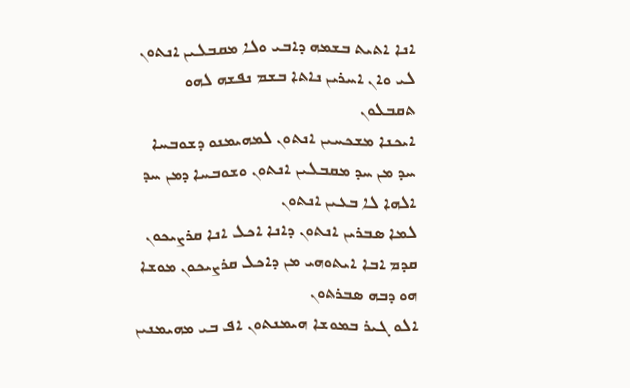ܐܢܐ ܐܬܝܬ ܒܫܡܗ ܕܐܒܝ ܘܠܐ ܡܩܒܠܝܢ ܐܢܬܘܢ ܠܝ ܘܐܢ ܐܚܪܝܢ ܢܐܬܐ ܒܫܡ ܢܦܫܗ ܠܗܘ ܬܩܒܠܘܢ
ܐܝܟܢܐ ܡܫܟܚܝܢ ܐܢܬܘܢ ܠܡܗܝܡܢܘ ܕܫܘܒܚܐ ܚܕ ܡܢ ܚܕ ܡܩܒܠܝܢ ܐܢܬܘܢ ܘܫܘܒܚܐ ܕܡܢ ܚܕ ܐܠܗܐ ܠܐ ܒܥܝܢ ܐܢܬܘܢ
ܠܡܐ ܤܒܪܝܢ ܐܢܬܘܢ ܕܐܢܐ ܐܟܠ ܐܢܐ ܩܪܨܝܟܘܢ ܩܕܡ ܐܒܐ ܐܝܬܘܗܝ ܡܢ ܕܐܟܠ ܩܪܨܝܟܘܢ ܡܘܫܐ ܗܘ ܕܒܗ ܤܒܪܬܘܢ
ܐܠܘ ܓܝܪ ܒܡܘܫܐ ܗܝܡܢܬܘܢ ܐܦ ܒܝ ܡܗܝܡܢܝܢ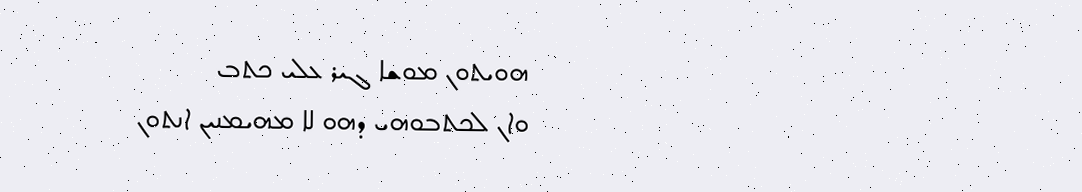ܗܘܝܬܘܢ ܡܘܫܐ ܓܝܪ ܥܠܝ ܟܬܒ
ܘܐܢ ܠܟܬܒܘܗܝ ܕܗܘ ܠܐ ܡܗܝܡܢܝܢ ܐܢܬܘܢ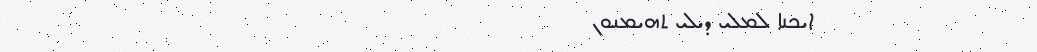ܐܝܟܢܐ ܠܡܠܝ ܕܝܠܝ ܬܗܝܡܢܘܢ